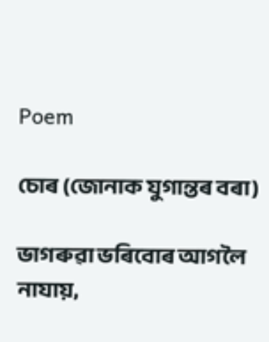Poem

চোৰ (জোনাক যুগান্তৰ বৰা)

ভাগৰুৱা ভৰিবোৰ আগলৈ নাযায়,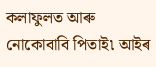কলাফুলত আৰু নোকোবাবি পিতাই৷ আইৰ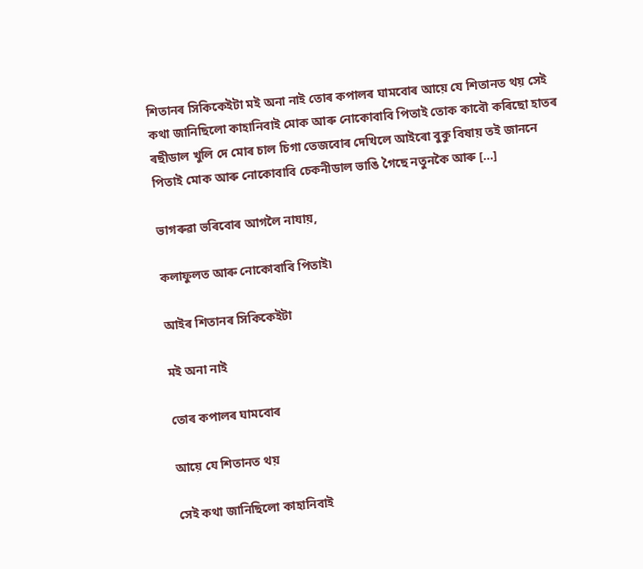শিতানৰ সিকিকেইটা মই অনা নাই তোৰ কপালৰ ঘামবোৰ আয়ে যে শিতানত থয় সেই কথা জানিছিলো কাহানিবাই মোক আৰু নোকোবাবি পিতাই তোক কাবৌ কৰিছো হাতৰ ৰছীডাল খুলি দে মোৰ চাল চিগা তেজবোৰ দেখিলে আইৰো বুকু বিষায় তই জাননে পিতাই মোক আৰু নোকোবাবি চেকনীডাল ভাঙি গৈছে নতুনকৈ আৰু […]

ভাগৰুৱা ভৰিবোৰ আগলৈ নাযায়,

কলাফুলত আৰু নোকোবাবি পিতাই৷

আইৰ শিতানৰ সিকিকেইটা

মই অনা নাই

তোৰ কপালৰ ঘামবোৰ

আয়ে যে শিতানত থয়

সেই কথা জানিছিলো কাহানিবাই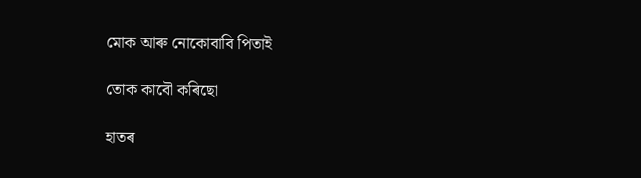মোক আৰু নোকোবাবি পিতাই

তোক কাবৌ কৰিছো

হাতৰ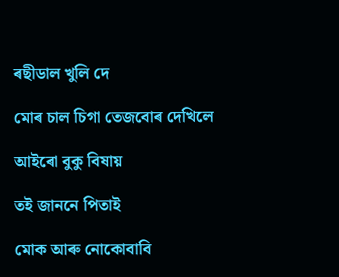ৰছীডাল খুলি দে

মোৰ চাল চিগা তেজবোৰ দেখিলে

আইৰো বুকু বিষায়

তই জাননে পিতাই

মোক আৰু নোকোবাবি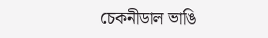চেকনীডাল ভাঙি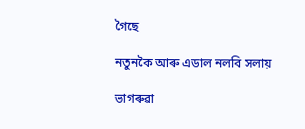গৈছে

নতুনকৈ আৰু এডাল নলবি সলায়

ভাগৰুৱা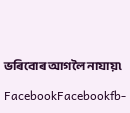ভৰিবোৰ আগলৈ নাযায়৷

FacebookFacebookfb-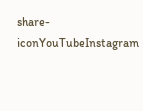share-iconYouTubeInstagram